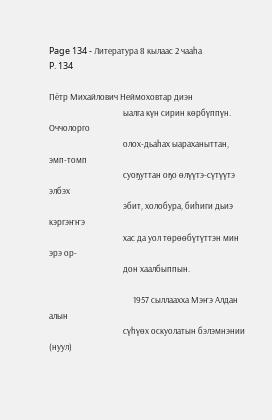Page 134 - Литература 8 кылаас 2 чааhа
P. 134

Пётр Михайлович Неймоховтар диэн
                                     ыалга күн сирин көрбүппүн. Оччолорго
                                     олох-дьаhах ыараханыттан, эмп-томп
                                     суоҕуттан oҕo өлүүтэ-сүтүүтэ элбэх
                                     эбит, холобура, биһиги дьиэ кэргэҥҥэ
                                     хас да уол төрөөбүтүттэн мин эрэ ор-
                                     дон хаалбыппын.

                                          1957 сыллаахха Мэҥэ Алдан алын
                                     cүhүөx оскуолатын бэлэмнэнии (нуул)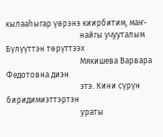кылааһыгар үөрэнэ киирбитим, маҥ-
                                     найгы учууталым Бүлүүттэн төрүттээх
                                     Мякишева Варвара Федотовна диэн
                                     этэ. Кини сүрүн биридимиэттэртэн
                                     ураты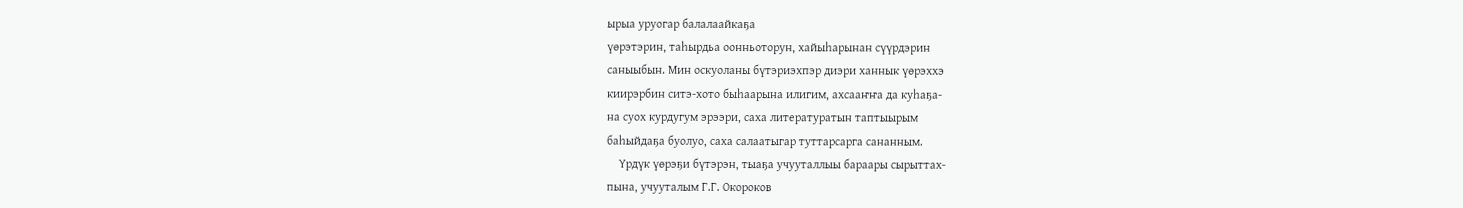ырыа уруогар балалаайкаҕа
үөрэтэрин, таһырдьа оонньоторун, хайыһарынан сүүрдэрин
саныыбын. Мин оскуоланы бүтэриэхпэр диэри ханнык үөрэххэ
киирэрбин ситэ-хото быһаарына илигим, ахсааҥҥа да куһаҕа-
на суох курдугум эрээри, саха литературатын таптыырым
баһыйдаҕа буолуо, саха салаатыгар туттарсарга сананным.
    Yрдүк үөрэҕи бүтэрэн, тыаҕа учууталлыы бараары сырыттах-
пына, учууталым Г.Г. Окороков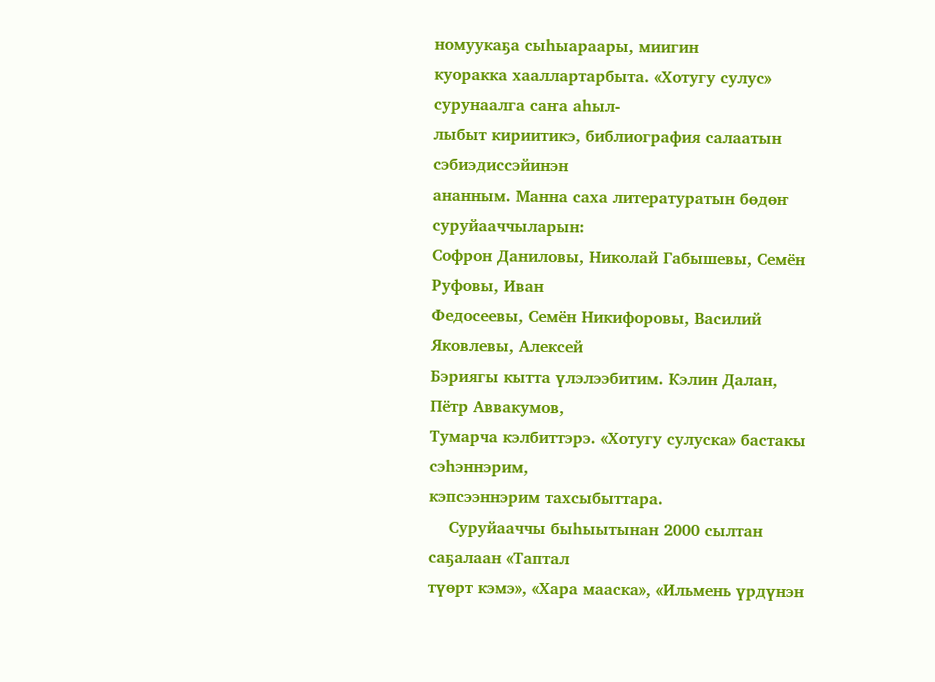номуукаҕа сыһыараары, миигин
куоракка хааллартарбыта. «Хотугу сулус» сурунаалга саҥа аһыл-
лыбыт кириитикэ, библиография салаатын сэбиэдиссэйинэн
ананным. Манна саха литературатын бөдөҥ суруйааччыларын:
Софрон Даниловы, Николай Габышевы, Семён Руфовы, Иван
Федосеевы, Семён Никифоровы, Василий Яковлевы, Алексей
Бэриягы кытта үлэлээбитим. Кэлин Далан, Пётр Аввакумов,
Тумарча кэлбиттэрэ. «Хотугу сулуска» бастакы сэһэннэрим,
кэпсээннэрим тахсыбыттара.
    Суруйааччы быhыытынан 2000 сылтан саҕалаан «Таптал
түөрт кэмэ», «Хара мааска», «Ильмень үрдүнэн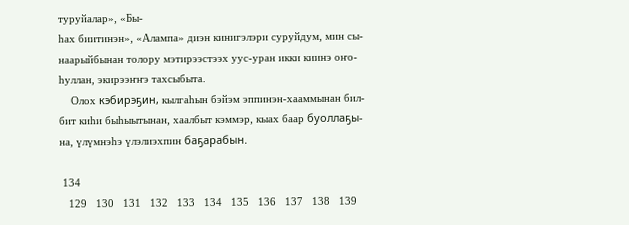туруйалар», «Бы-
hах биитинэн», «Алампа» диэн кинигэлэри суруйдум, мин сы-
наарыйбынан толору мэтирээстээх уус-уран икки киинэ оҥо-
hуллан, экирээҥҥэ тахсыбыта.
    Олох кэбирэҕин, кылгаһын бэйэм эппинэн-хааммынан бил-
бит киһи быһыытынан, хаалбыт кэммэр, кыах баар буоллаҕы-
на, үлүмнэһэ үлэлиэхпин баҕарабын.

 134
   129   130   131   132   133   134   135   136   137   138   139